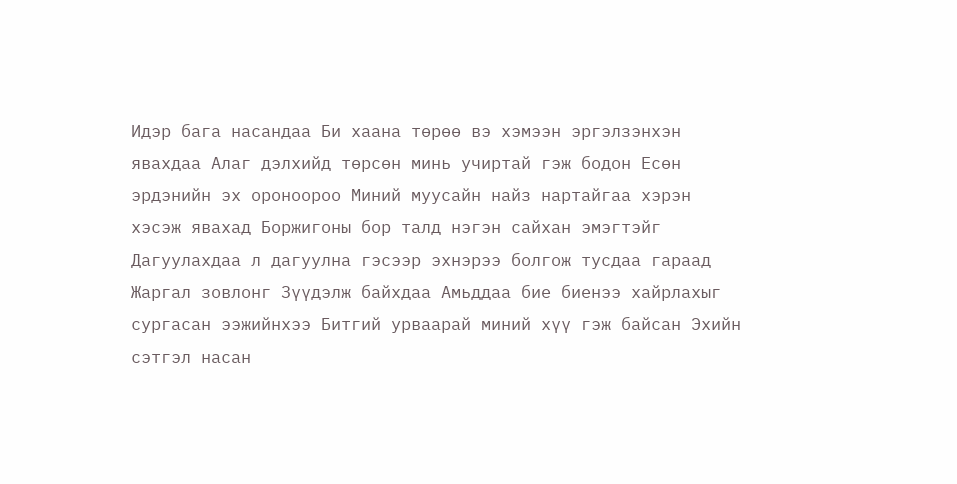Идэр бага насандаа Би хаана төрөө вэ хэмээн эргэлзэнхэн явахдаа Алаг дэлхийд төрсөн минь учиртай гэж бодон Есөн эрдэнийн эх ороноороо Миний муусайн найз нартайгаа хэрэн хэсэж явахад Боржигоны бор талд нэгэн сайхан эмэгтэйг Дагуулахдаа л дагуулна гэсээр эхнэрээ болгож тусдаа гараад Жаргал зовлонг Зүүдэлж байхдаа Амьддаа бие биенээ хайрлахыг сургасан ээжийнхээ Битгий урваарай миний хүү гэж байсан Эхийн сэтгэл насан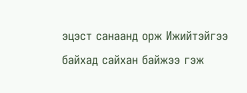эцэст санаанд орж Ижийтэйгээ байхад сайхан байжээ гэж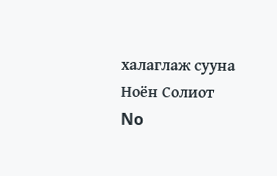халаглаж сууна
Ноён Солиот
No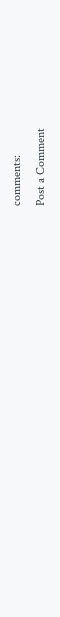comments:
Post a Comment